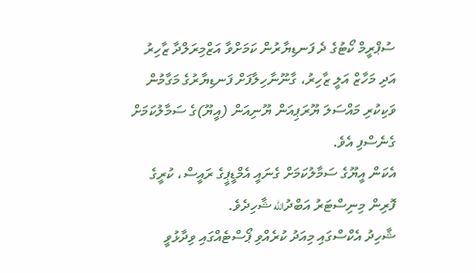ސުޕްރީމް ކޯޓުގެ ދެ ފަނޑިޔާރުން ކަމަށްވާ އަޒްމިރަލްދާ ޒާހިރު އަދި މަހާޒް އަލީ ޒާހިރު، ގާނޫނާހިލާފަށް ފަނޑިޔާރުގެ މަގާމުން ވަކިކުރި މައްސަލަ ޔޫރަޕިއަން ޔޫނިއަން (އީޔޫ)ގެ ސަމާލުކަމަށް ގެނެސްފި އެވެ.
އެކަން އީޔޫގެ ސަމާލުކަމަށް ގެނައީ އެމްޑީޕީގެ ރައީސް، ކުރީގެ ފޮރިން މިނިސްޓަރު އަބްދުالله ޝާހިދެވެ.
ޝާހިދު އެކްސްގައި މިއަދު ކުރެއްވި ޕޯސްޓެއްގައި ވިދާޅުވީ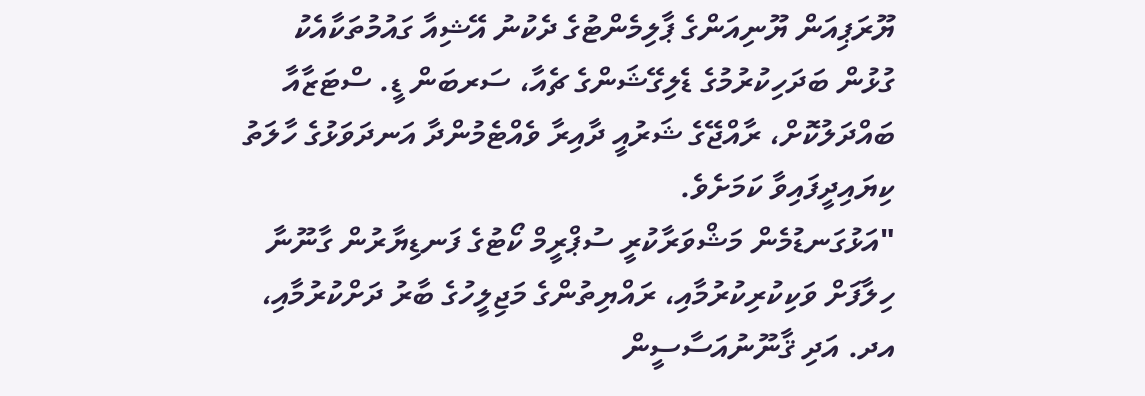ޔޫރަޕިއަން ޔޫނިއަންގެ ޕާލިމެންޓުގެ ދެކުނު އޭޝިއާ ގައުމުތަކާއެކު ގުޅުން ބަދަހިކުރުމުގެ ޑެލިގޭޝަންގެ ޗެއާ، ސަރބަން ޑީ. ސްޓަޒާއާ ބައްދަލުކޮށް، ރާއްޖޭގެ ޝަރުއީ ދާއިރާ ވެއްޓެމުންދާ އަނދަވަޅުގެ ހާލަތު ކިޔައިދީފައިވާ ކަމަށެވެ.
"އަޅުގަނޑުމެން މަޝްވަރާކުރީ ސުޕްރީމް ކޯޓުގެ ފަނޑިޔާރުން ގާނޫނާ ހިލާފަށް ވަކިކުރިކުރުމާއި، ރައްޔިތުންގެ މަޖިލީހުގެ ބާރު ދަށްކުރުމާއި، އދ. އަދި ޤާނޫނުއަސާސީން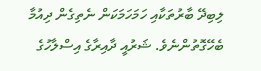ލިބިދޭ ބާރުތަކާއި ހަމަހަމަކަން ނެތިގެން ދިއުމާ ބެހޭގޮތުންނެވެ. ޝަރުއީ ދާއިރާގެ އިސްލާހުގެ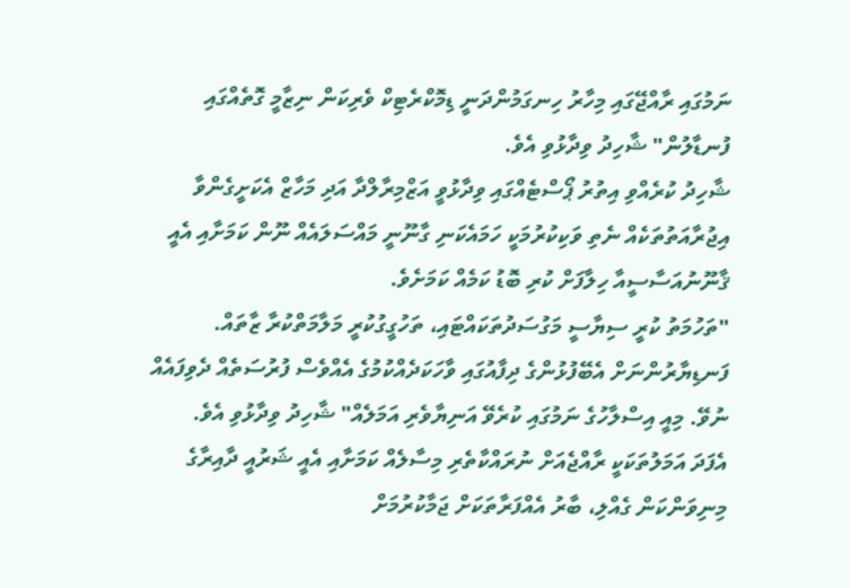ނަމުގައި ރާއްޖޭގައި މިހާރު ހިނގަމުންދަނީ ޑިމޮކްރެޓިކް ވެރިކަން ނިޒާމީ ގޮތެއްގައި ފުނޑާލުން" ޝާހިދު ވިދާޅުވި އެވެ.
ޝާހިދު ކުރެއްވި އިތުރު ޕޯސްޓެއްގައި ވިދާޅުވީ އަޒްމިރާލްދާ އަދި މަހާޒް އެކަށީގެންވާ އިޖުރާއަތުތަކެއް ނެތި ވަކިކުރުމަކީ ހަމައެކަނި ގާނޫނީ މައްސަލައެއް ނޫން ކަމަށާއި އެއީ ޤާނޫނުއަސާސީއާ ހިލާފަށް ކުރި ބޮޑު ކަމެއް ކަމަށެވެ.
"ތަހުމަތު ކުރީ ސިޔާސީ މަގުސަދުތަކައްޓައި، ތަހުގީގުކުރީ މަލާމަތްކުރާ ޒާތައް. ފަނޑިޔާރުންނަށް އެބޭފުޅުންގެ ދިފާއުގައި ވާހަކަދެއްކުމުގެ އެއްވެސް ފުރުސަތެއް ދެވިފައެއް ނުވޭ. މިއީ އިސްލާހުގެ ނަމުގައި ކުރެވޭ އަނިޔާވެރި އަމަލެއް" ޝާހިދު ވިދާޅުވި އެވެ.
އެފަދަ އަމަލުތަކަކީ ރާއްޖެއަށް ނުރައްކާތެރި މިސާލެއް ކަމަށާއި އެއީ ޝަރުއީ ދާއިރާގެ މިނިވަންކަން ގެއްލި، ބާރު އެއްފަރާތަކަށް ޖަމާކުރުމަށް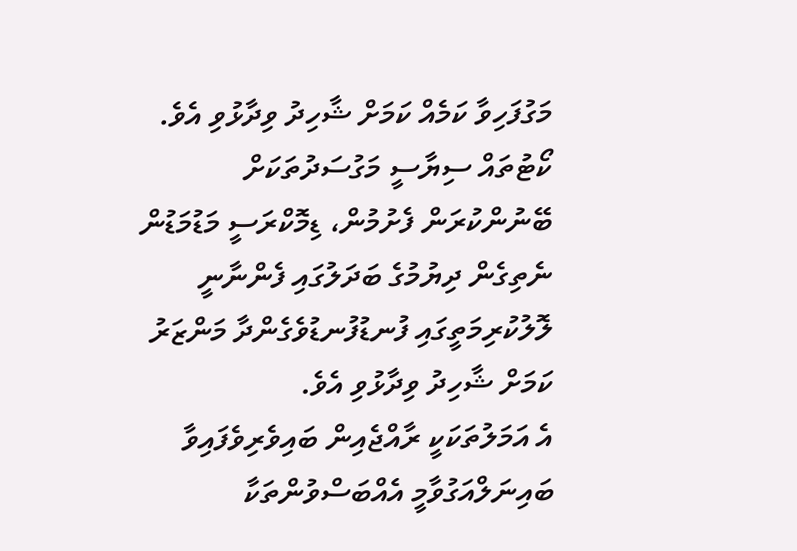މަގުފަހިވާ ކަމެއް ކަމަށް ޝާހިދު ވިދާޅުވި އެވެ.
ކޯޓުތައް ސިޔާސީ މަގުސަދުތަކަށް ބޭނުންކުރަން ފެށުމުން، ޑިމޮކްރަސީ މަޑުމަޑުން ނެތިގެން ދިޔުމުގެ ބަދަލުގައި ފެންނާނީ ލޮލުކުރިމަތީގައި ފުނޑުފުނޑުވެގެންދާ މަންޒަރު ކަމަށް ޝާހިދު ވިދާޅުވި އެވެ.
އެ އަމަލުތަކަކީ ރާއްޖެއިން ބައިވެރިވެފައިވާ ބައިނަލްއަގުވާމީ އެއްބަސްވުންތަކާ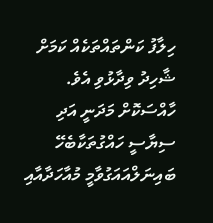ހިލާފު ކަންތައްތަކެއް ކަމަށް ޝާހިދު ވިދާޅުވި އެވެ. ހާއްސަކޮށް މަދަނީ އަދި ސިޔާސީ ހައްގުތަކާބެހޭ ބައިނަލްއައަގުވާމީ މުއާހަދާއާއި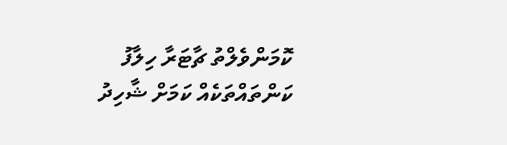ކޮމަންވެލްތު ޗާޓަރާ ހިލާފު ކަންތައްތަކެއް ކަމަށް ޝާހިދު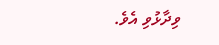ވިދާޅުވި އެވެ.